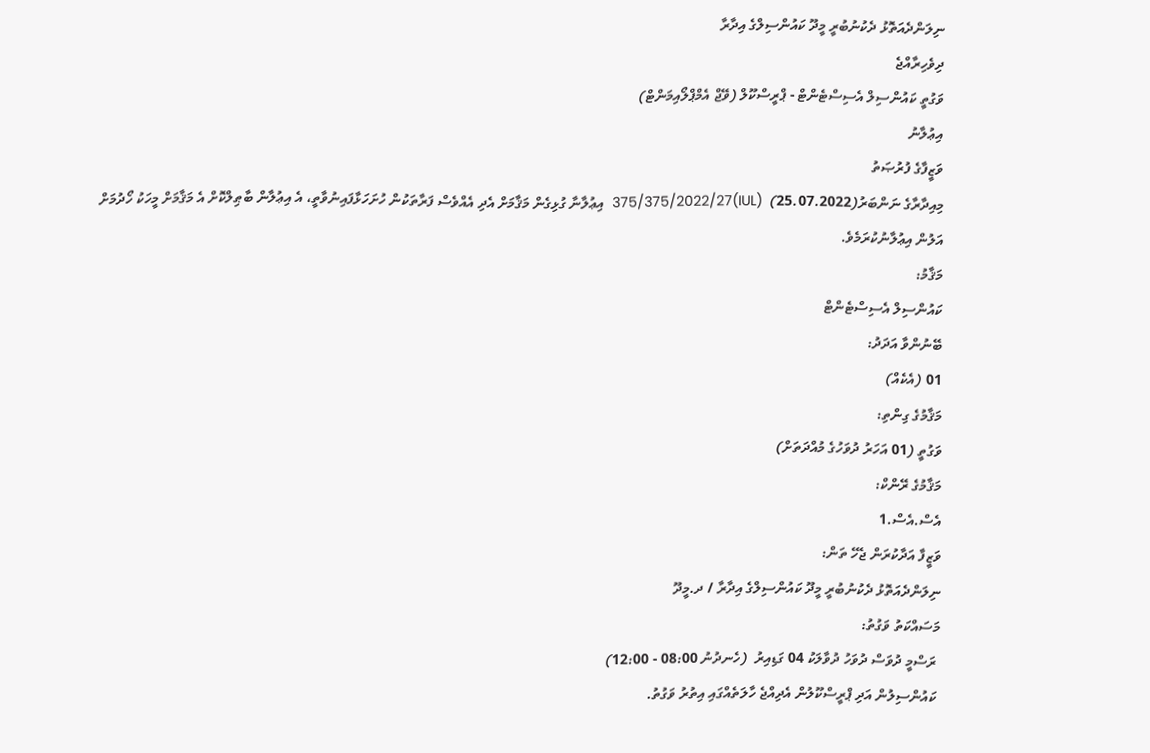ނިލަންދެއަތޮޅު ދެކުނުބުރީ މީދޫ ކައުންސިލްގެ އިދާރާ
ދިވެހިރާއްޖެ
ވަގުތީ ކައުންސިލް އެސިސްޓެންޓް - ޕްރީސްކޫލް (ވޭޖް އެމްޕްލޯއިމަންޓް)
އިޢުލާނު
ވަޒީފާގެ ފުރުޞަތު
މިއިދާރާގެ ނަންބަރު(25.07.2022)  (IUL)375/375/2022/27  އިޢުލާނާ ގުޅިގެން މަޤާމަށް އެދި އެއްވެސް ފަރާތަކުން ހުށަހަޅާފައިނުވާތީ، އެ އިޢުލާން ބާޠިލްކޮށް އެ މަޤާމަށް މީހަކު ހޯދުމަށް އަލުން އިޢުލާނުކުރަމެވެ.
މަޤާމު:
ކައުންސިލް އެސިސްޓެންޓް
ބޭނުންވާ އަދަދު:
01 (އެކެއް)
މަޤާމުގެ ގިންތި:
ވަގުތީ (01 އަހަރު ދުވަހުގެ މުއްދަތަށް)
މަޤާމުގެ ރޭންކް:
އެސް.އެސް.1
ވަޒީފާ އަދާކުރަން ޖެހޭ ތަން:
ނިލަންދެއަތޮޅު ދެކުނުބުރީ މީދޫ ކައުންސިލްގެ އިދާރާ / ދ.މީދޫ
މަސައްކަތު ވަގުތު:
 ރަސްމީ ދުވަސް ދުވަހު ދުވާލަކު 04 ގަޑިއިރު  (ހެނދުނު 08:00 - 12:00)
 ކައުންސިލުން އަދި ޕްރީސްކޫލުން އެދިއްޖެ ހާލަތެއްގައި އިތުރު ވަގުތު.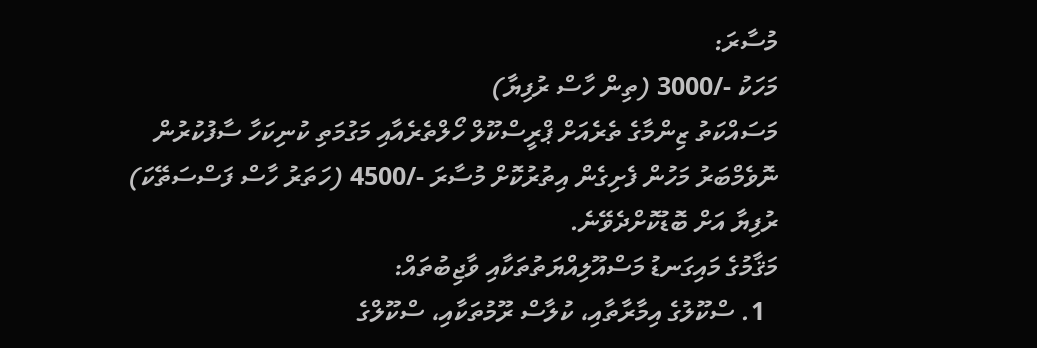މުސާރަ:
މަހަކު -/3000 (ތިން ހާސް ރުފިޔާ)
މަސައްކަތު ޒިންމާގެ ތެރެއަށް ޕްރީސްކޫލް ހޯލްތެރެއާއި މަގުމަތި ކުނިކަހާ ސާފުކުރުން ނޮވެމްބަރު މަހުން ފެށިގެން އިތުރުކޮށް މުސާރަ -/4500 (ހަތަރު ހާސް ފަސްސަތޭކަ) ރުފިޔާ އަށް ބޮޑުކޮށްދެވޭނެ.
މަޤާމުގެ މައިގަނޑު މަސްއޫލިއްޔަތުތަކާއި ވާޖިބުތައް:
  1. ސްކޫލުގެ އިމާރާތާއި، ކުލާސް ރޫމުތަކާއި، ސްކޫލްގެ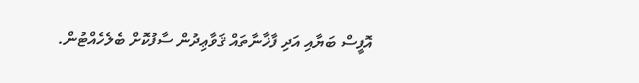އޮފީސް ބަޔާއި އަދި ފާޚާނާތައް ޤަވާޢިދުން ސާފުކޮށް ބެލެހެއްޓުން.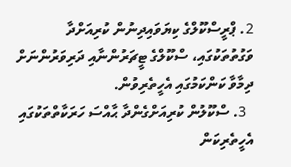2. ޕްރީސްކޫލްގެ ކިޔަވައިދިނުން ކުރިއަށްދާ ވަގުތުތަކުގައި، ސްކޫލްގެ ޓީޗަރުންނާއި ދަރިވަރުންނަށް ދިމާވާ ކަންކަމުގައި އެހީތެރިވުން.
  3. ސްކޫލުން ކުރިއަށްގެންދާ ޙާއްސަ ހަރަކާތްތަކުގައި އެހީތެރިކަން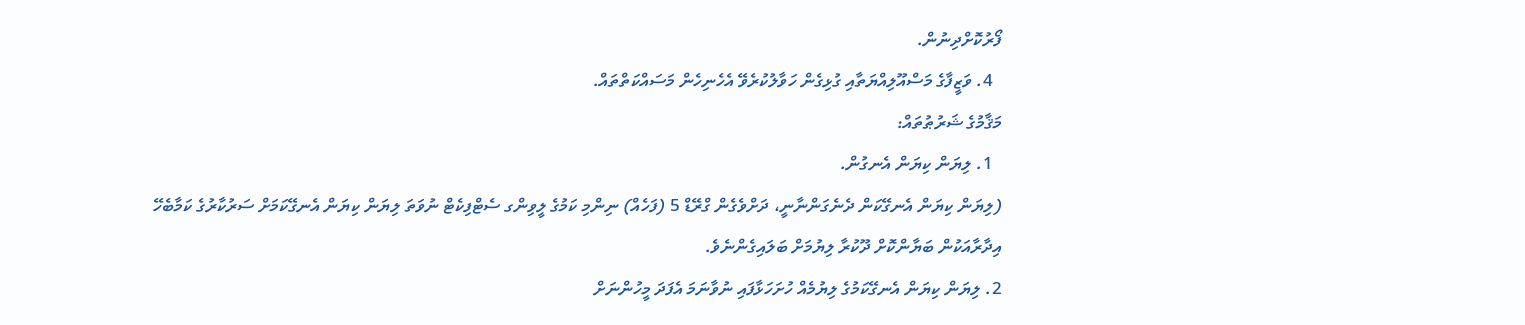ފޯރުކޮށްދިނުން.
  4. ވަޒީފާގެ މަސްއޫލިއްޔަތާއި ގުޅިގެން ހަވާލުކުރެވޭ އެހެނިހެން މަސައްކަތްތައް.
މަޤާމުގެ ޝަރުޠުތައް:
  1. ލިޔަން ކިޔަން އެނގުން.
(ލިޔަން ކިޔަން އެނގޭކަން ދެނެގަންނާނީ، ދަށްވެގެން ގްރޭޑް 5 (ފަހެއް) ނިންމި ކަމުގެ ލީވިންގ ސެޓްފިކެޓް ނުވަތަ ލިޔަން ކިޔަން އެނގޭކަމަށް ސަރުކާރުގެ ކަމާބެހޭ އިދާރާއަކުން ބަޔާންކޮށް ދޫކުރާ ލިޔުމަށް ބަލައިގެންނެވެ.
2. ލިޔަން ކިޔަން އެނގޭކަމުގެ ލިޔުމެއް ހުށަހަޅާފައި ނުވާނަމަ އެފަދަ މީހުންނަށް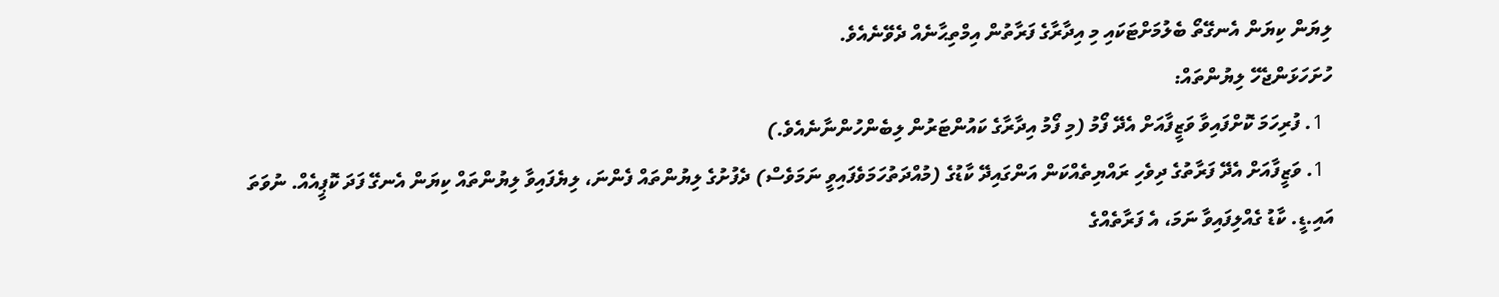ލިޔަން ކިޔަން އެނގޭތޯ ބެލުމަށްޓަކައި މި އިދާރާގެ ފަރާތުން އިމްތިޙާނެއް ދެވޭނެއެވެ.
ހުށަހަޅަންޖެހޭ ލިޔުންތައް:
  1. ފުރިހަމަ ކޮށްފައިވާ ވަޒީފާއަށް އެދޭ ފޯމު (މި ފޯމު އިދާރާގެ ކައުންޓަރުން ލިބެންހުންނާނެއެވެ.)
  1. ވަޒީފާއަށް އެދޭ ފަރާތުގެ ދިވެހި ރައްޔިތެއްކަން އަންގައިދޭ ކާޑުގެ (މުއްދަތުހަމަވެފައިވީ ނަމަވެސް) ދެފުށުގެ ލިޔުންތައް ފެންނަ، ލިޔެފައިވާ ލިޔުންތައް ކިޔަން އެނގޭ ފަދަ ކޮޕީއެއް. ނުވަތަ އައި.ޑީ. ކާޑު ގެއްލިފައިވާ ނަމަ، އެ ފަރާތެއްގެ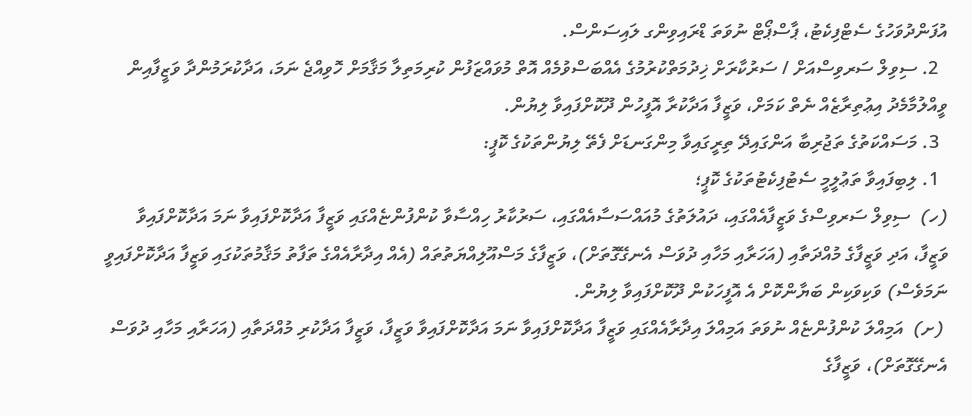އުފަންދުވަހުގެ ސެޓްފިކެޓު، ޕާސްޕޯޓް ނުވަތަ ޑްރައިވިންގ ލައިސަންސް.
  2. ސިވިލް ސަރވިސްއަށް / ސަރުކާރަށް ޚިދުމަތްކުރުމުގެ އެއްބަސްވުމެއް އޮތް މުވައްޒަފުން ކުރިމަތިލާ މަޤާމަށް ހޮވިއްޖެ ނަމަ، އަދާކުރަމުންދާ ވަޒީފާއިން ވީއްލުމާމެދު އިޢުތިރާޒެއް ނެތް ކަމަށް، ވަޒީފާ އަދާކުރާ އޮފީހުން ދޫކޮށްފައިވާ ލިޔުން.
  3. މަސައްކަތުގެ ތަޖުރިބާ އަންގައިދޭ ތިރީގައިވާ މިންގަނޑަށް ފެތޭ ލިޔުންތަކުގެ ކޮޕީ:
  1. ލިބިފައިވާ ތަޢުލީމީ ސެޓުފިކެޓުތަކުގެ ކޮޕީ؛
(ހ)  ސިވިލް ސަރވިސްގެ ވަޒީފާއެއްގައި، ދައުލަތުގެ މުއައްސަސާއެއްގައި، ސަރުކާރު ހިއްސާވާ ކުންފުންޏެއްގައި ވަޒީފާ އަދާކޮށްފައިވާ ނަމަ އަދާކޮށްފައިވާ ވަޒީފާ، އަދި ވަޒީފާގެ މުއްދަތާއި (އަހަރާއި މަހާއި ދުވަސް އެނގޭގޮތަށް)، ވަޒީފާގެ މަސްއޫލިއްޔަތުތައް (އެއް އިދާރާއެއްގެ ތަފާތު މަޤާމުތަކުގައި ވަޒީފާ އަދާކޮށްފައިވީ ނަމަވެސް) ވަކިވަކިން ބަޔާންކޮށް އެ އޮފީހަކުން ދޫކޮށްފައިވާ ލިޔުން.
 (ށ)  އަމިއްލަ ކުންފުންޏެއް ނުވަތަ އަމިއްލަ އިދާރާއެއްގައި ވަޒީފާ އަދާކޮށްފައިވާ ނަމަ އަދާކޮށްފައިވާ ވަޒީފާ، ވަޒީފާ އަދާކުރި މުއްދަތާއި (އަހަރާއި މަހާއި ދުވަސް އެނގޭގޮތަށް)، ވަޒީފާގެ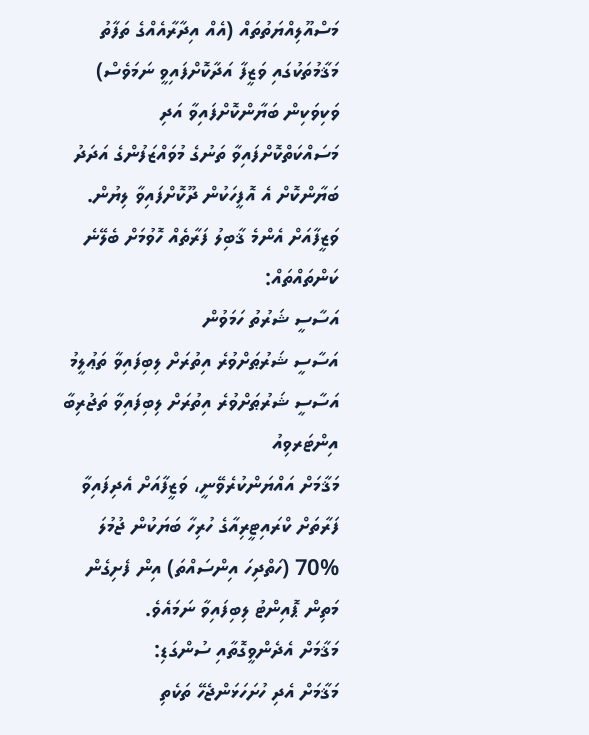މަސްއޫލިއްޔަތުތައް (އެއް އިދާރާއެއްގެ ތަފާތު މަޤާމުތަކުގައި ވަޒީފާ އަދާކޮށްފައިވީ ނަމަވެސް) ވަކިވަކިން ބަޔާންކޮށްފައިވާ އަދި މަސައްކަތްކޮށްފައިވާ ތަނުގެ މުވައްޒަފުންގެ އަދަދު ބަޔާންކޮށް އެ އޮފީހަކުން ދޫކޮށްފައިވާ ލިޔުން.
ވަޒީފާއަށް އެންމެ ޤާބިލު ފަރާތެއް ހޮވުމަށް ބެލޭނެ ކަންތައްތައް:
އަސާސީ ޝަރުތު ހަމަވުން
އަސާސީ ޝަރުޠަށްވުރެ އިތުރަށް ލިބިފައިވާ ތަޢުލީމު
އަސާސީ ޝަރުޠަށްވުރެ އިތުރަށް ލިބިފައިވާ ތަޖުރިބާ
އިންޓަރވިއު
މަޤާމަށް އައްޔަންކުރެވޭނީ، ވަޒީފާއަށް އެދިފައިވާ ފަރާތަށް ކްރައިޓީރިއާގެ ހުރިހާ ބަޔަކުން ޖުމުލަ %70 (ހަތްދިހަ އިންސައްތަ) އިން ފެށިގެން މަތިން ޕޮއިންޓު ލިބިފައިވާ ނަމައެވެ.
މަޤާމަށް އެދެންވީގޮތާއި ސުންގަޑި:
މަޤާމަށް އެދި ހުށަހަޅަންޖެހޭ ތަކެތި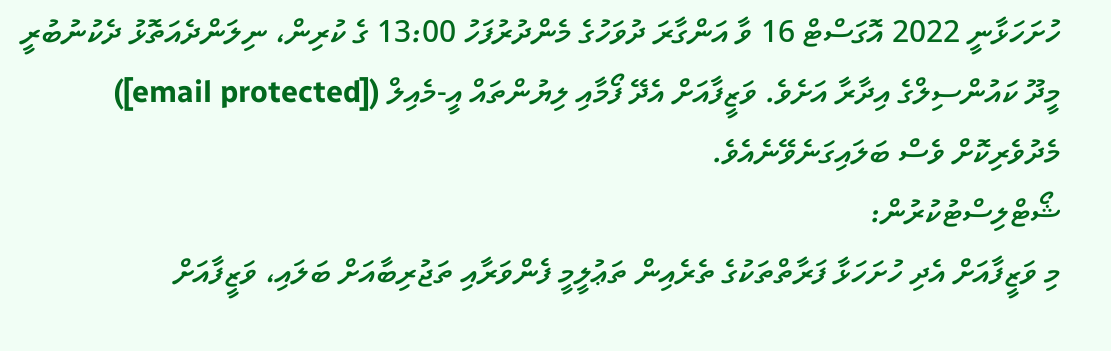ހުށަހަޅާނީ 2022 އޮގަސްޓް 16 ވާ އަންގާރަ ދުވަހުގެ މެންދުރުފަހު 13:00 ގެ ކުރިން، ނިލަންދެއަތޮޅު ދެކުނުބުރީ މީދޫ ކައުންސިލްގެ އިދާރާ އަށެވެ. ވަޒީފާއަށް އެދޭ ފޯމާއި ލިޔުންތައް އީ-މެއިލް ([email protected]) މެދުވެރިކޮށް ވެސް ބަލައިގަނެވޭނެއެވެ.
ޝޯޓްލިސްޓުކުރުން:
މި ވަޒީފާއަށް އެދި ހުށަހަޅާ ފަރާތްތަކުގެ ތެރެއިން ތަޢުލީމީ ފެންވަރާއި ތަޖުރިބާއަށް ބަލައި، ވަޒީފާއަށް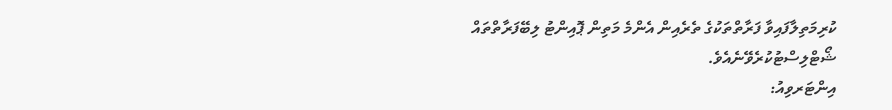ކުރިމަތިލާފައިވާ ފަރާތްތަކުގެ ތެރެއިން އެންމެ މަތިން ޕޮއިންޓު ލިބޭފަރާތްތައް ޝޯޓްލިސްޓުކުރެވޭނެއެވެ.
އިންޓަރވިއު: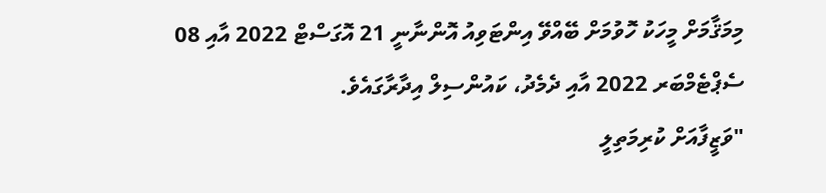މިމަޤާމަށް މީހަކު ހޮވުމަށް ބޭއްވޭ އިންޓަވިއު އޮންނާނީ 21 އޮގަސްޓް 2022 އާއި 08 ސެޕްޓެމްބަރ 2022 އާއި ދެމެދު، ކައުންސިލް އިދާރާގައެވެ.
"ވަޒީފާއަށް ކުރިމަތިލީ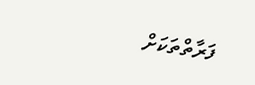ފަރާތްތަކަށް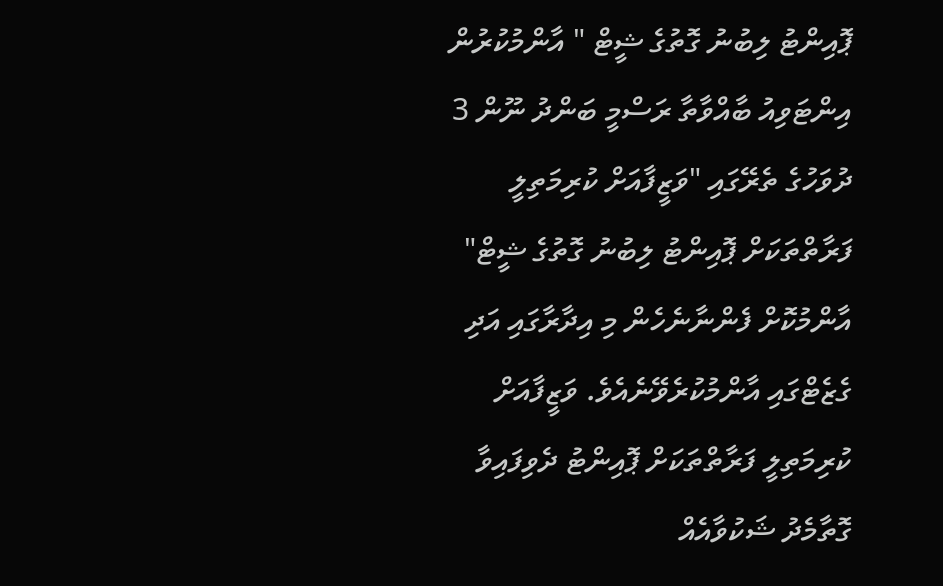ޕޮއިންޓު ލިބުނު ގޮތުގެ ޝީޓް " އާންމުކުރުން
އިންޓަވިއު ބާއްވާތާ ރަސްމީ ބަންދު ނޫން 3 ދުވަހުގެ ތެރޭގައި "ވަޒީފާއަށް ކުރިމަތިލީ ފަރާތްތަކަށް ޕޮއިންޓު ލިބުނު ގޮތުގެ ޝީޓް" އާންމުކޮށް ފެންނާނެހެން މި އިދާރާގައި އަދި ގެޒެޓްގައި އާންމުކުރެވޭނެއެވެ. ވަޒީފާއަށް ކުރިމަތިލީ ފަރާތްތަކަށް ޕޮއިންޓު ދެވިފައިވާ ގޮތާމެދު ޝަކުވާއެއް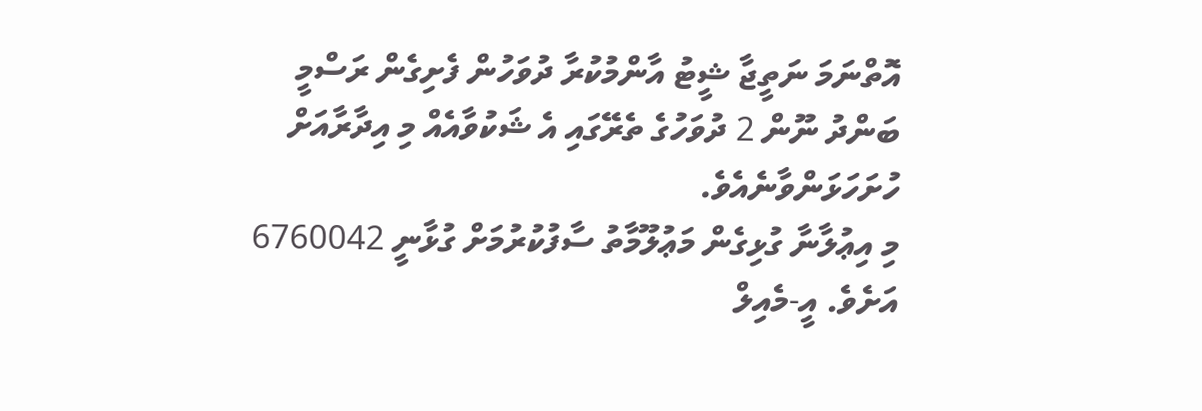އޮތްނަމަ ނަތީޖާ ޝީޓު އާންމުކުރާ ދުވަހުން ފެށިގެން ރަސްމީ ބަންދު ނޫން 2 ދުވަހުގެ ތެރޭގައި އެ ޝަކުވާއެއް މި އިދާރާއަށް ހުށަހަޅަންވާނެއެވެ.
މި އިޢުލާނާ ގުޅިގެން މަޢުލޫމާތު ސާފުކުރުމަށް ގުޅާނީ 6760042 އަށެވެ. އީ-މެއިލް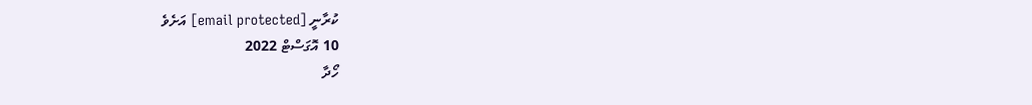ކުރާނީ [email protected] އަށެވެ
10 އޮގަސްޓް 2022
ހޯދާ